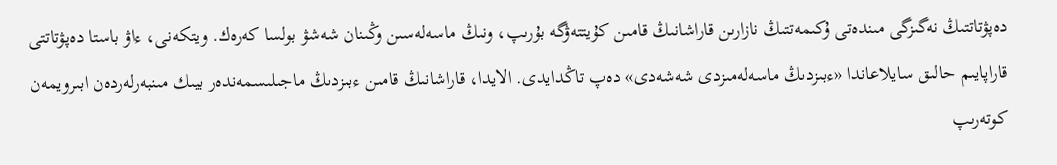دەپۋتاتتىڭ نەگىزگى مىندەتى ۇكىمەتتىڭ نازارىن قاراشانىڭ قامىن كۇيتتەۋگە بۇرىپ، ونىڭ ماسەلەسىن وڭىنان شەشۋ بولسا كەرەك. ويتكەنى، ءاۋ باستا دەپۋتاتتى قاراپايىم حالىق سايلاعاندا «ءبىزدىڭ ماسەلەمىزدى شەشەدى» دەپ تاڭدايدى. الايدا، قاراشانىڭ قامىن ءبىزدىڭ ماجىلىسمەندەر بيىك مىنبەرلەردەن ابىرويمەن كوتەرىپ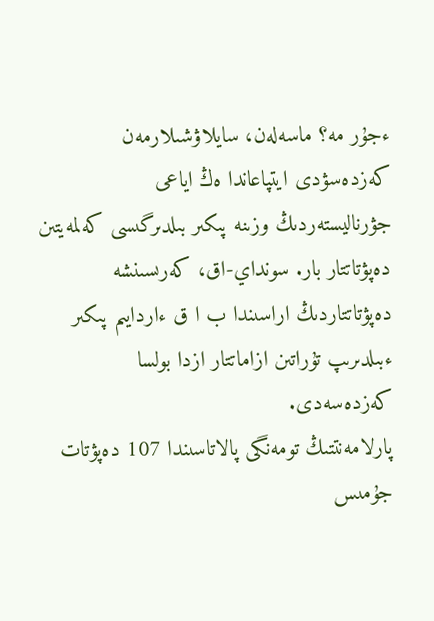ءجۇر مە؟ ماسەلەن، سايلاۋشىلارمەن كەزدەسۋدى ايتپاعاندا ەڭ اياعى جۋرناليستەردىڭ وزىنە پىكىر بىلدىرگىسى كەلمەيتىن دەپۋتاتتار بار. سونداي-اق، كەرىسىنشە دەپۋتاتتاردىڭ اراسىندا ب ا ق ءاردايىم پىكىر ءبىلدىرىپ تۇراتىن ازاماتتار ازدا بولسا كەزدەسەدى.
پارلامەنتتىڭ تومەنگى پالاتاسىندا 107 دەپۋتات جۇمىس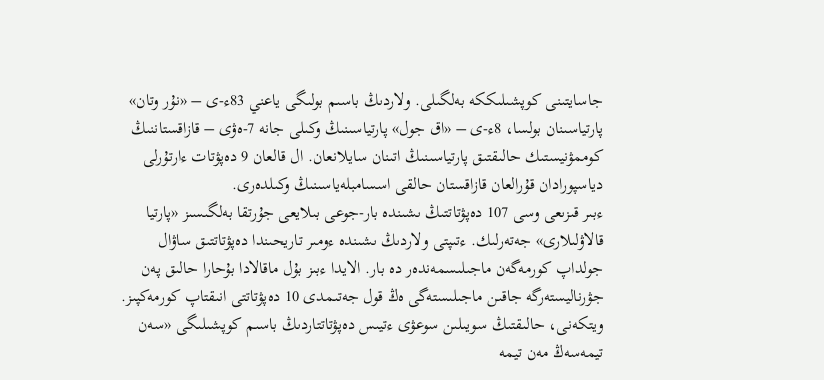جاسايتىنى كوپشىلىككە بەلگىلى. ولاردىڭ باسىم بولىگى ياعني 83ء-ى – «نۇر وتان» پارتياسىنان بولسا، 8ء-ى – «اق جول» پارتياسىنىڭ وكىلى جانە 7-ەۋى – قازاقستاننىڭ كوممۋنيستىك حالىقتىق پارتياسىنىڭ اتىنان سايلانعان. ال قالعان 9 دەپۋتات ءارتۇرلى دياسپورادان قۇرالعان قازاقستان حالقى اسسامبلەياسىنىڭ وكىلدەرى.
ءبىر قىزىعى وسى 107 دەپۋتاتتىڭ ىشىندە بار-جوعى بىلايعى جۇرتقا بەلگىسىز «پارتيا قالاۋلىلارى» جەتەرلىك. ءتىپتى ولاردىڭ ىشىندە ءومىر تاريحىندا دەپۋتاتتىق ساۋال جولداپ كورمەگەن ماجىلىسمەندەر دە بار. الايدا ءبىز بۇل ماقالادا بۇحارا حالىق پەن جۋرناليستەرگە جاقىن ماجىلىستەگى ەڭ قول جەتىمدى 10 دەپۋتاتتى انىقتاپ كورمەكپىز. ويتكەنى، حالىقتىڭ سويىلىن سوعۋى ءتيىس دەپۋتاتتاردىڭ باسىم كوپشىلىگى «سەن تيمەسەڭ مەن تيمە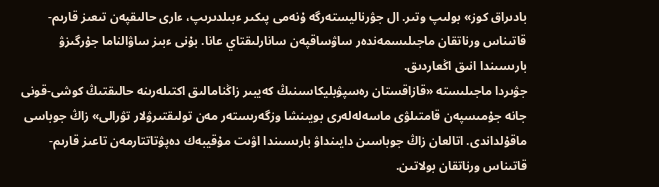بادىراق كوز» بولىپ وتىر. ال جۋرناليستەرگە ۇنەمى پىكىر ءبىلدىرىپ، ءارى حالىقپەن تىعىز قارىم-قاتىناس ورناتقان ماجىلىسمەندەر ساۋساقپەن سانارلىقتاي عانا. بۇنى ءبىز ساۋالناما جۇرگىزۋ بارىسىندا انىق اڭعاردىق.
جۋىردا ماجىلىستە «قازاقستان رەسپۋبليكاسىنىڭ كەيبىر زاڭنامالىق اكتىلەرىنە حالىقتىڭ كوشى-قونى جانە جۇمىسپەن قامتىلۋى ماسەلەلەرى بويىنشا وزگەرىستەر مەن تولىقتىرۋلار تۋرالى» زاڭ جوباسى ماقۇلداندى. اتالعان زاڭ جوباسىن دايىنداۋ بارىسىندا اۋىت مۇقيبەك دەپۋتاتتارمەن تاعىز قارىم-قاتىناس ورناتقان بولاتىن.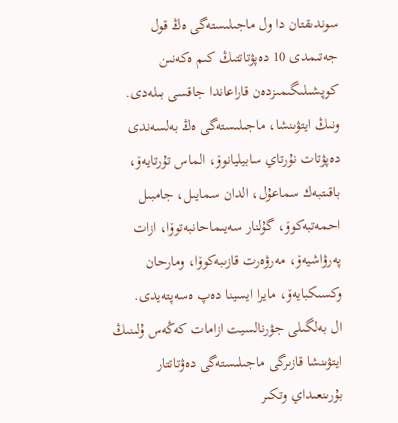سوندىقتان دا ول ماجىلىستەگى ەڭ قول جەتىمدى 10 دەپۋتاتتىڭ كىم ەكەنىن كوپشىلىگىمىزدەن قاراعاندا جاقسى بىلەدى. ونىڭ ايتۋىنشا، ماجىلىستەگى ەڭ بەلسەندى دەپۋتات نۇرتاي سابيليانوۆ، الماس تۇرتايەۆ، باقىتبەك سماعۇل، الدان سمايىل، جامبىل احمەتبەكوۆ، گۇلنار سەيىماحانبەتوۆا، ازات پەرۋاشيەۆ، مەرۋەرت قازىبەكوۆا، ومارحان وكسىكبايەۆ، مايرا ايسينا دەپ ەسەپتەيدى.
ال بەلگىلى جۋرنالسيت ازامات كەڭەس ۇلىنىڭ ايتۋىنشا قازىرگى ماجىلىستەگى دەۋتاتتار بۇرىنعىداي وتكىر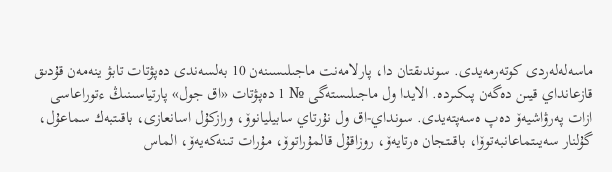ماسەلەلەردى كوتەرمەيدى. سوندىقتان دا، پارلامەنت ماجىلىسىنەن 10 بەلسەندى دەپۋتات تابۋ ينەمەن قۇدىق قازعانداي قيىن دەگەن پىكىردە. الايدا ول ماجىلىستەگى № 1 دەپۋتات «اق جول» پارتياسىنىڭ ءتوراعاسى ازات پەرۋاشيەۆ دەپ ەسەپتەيدى. سونداي-اق ول نۇرتاي سابيليانوۆ، ورازكۇل اسانعازى، باقىتبەك سماعۇل، گۇلنار سەيىتماعانبەتوۆا، باقىتجان ەرتايەۆ، روزاقۇل قالمۇراتوۆ، مۇرات تىنەكەيەۆ، الماس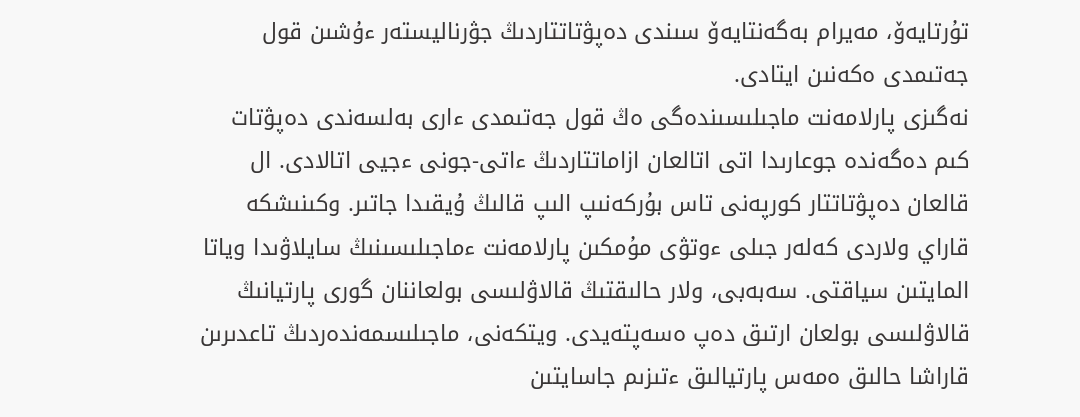تۇرتايەۆ، مەيرام بەگەنتايەۆ سىندى دەپۋتاتتاردىڭ جۋرناليستەر ءۇشىن قول جەتىمدى ەكەنىن ايتادى.
نەگىزى پارلامەنت ماجىلىسىندەگى ەڭ قول جەتىمدى ءارى بەلسەندى دەپۋتات كىم دەگەندە جوعارىدا اتى اتالعان ازاماتتاردىڭ ءاتى-جونى ءجيى اتالادى. ال قالعان دەپۋتاتتار كورپەنى تاس بۇركەنىپ الىپ قالىڭ ۇيقىدا جاتىر. وكىنىشكە قاراي ولاردى كەلەر جىلى ءوتۋى مۇمكىن پارلامەنت ءماجىلىسىنىڭ سايلاۋىدا وياتا المايتىن سياقتى. سەبەبى، ولار حالىقتىڭ قالاۋلىسى بولعاننان گورى پارتيانىڭ قالاۋلىسى بولعان ارتىق دەپ ەسەپتەيدى. ويتكەنى، ماجىلىسمەندەردىڭ تاعدىرىن قاراشا حالىق ەمەس پارتيالىق ءتىزىم جاسايتىن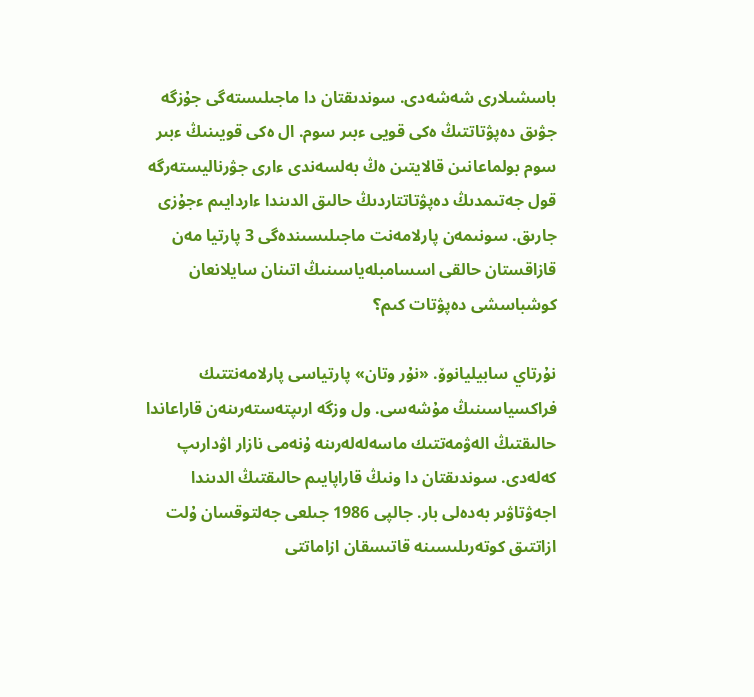باسشىلارى شەشەدى. سوندىقتان دا ماجىلىستەگى جۇزگە جۋىق دەپۋتاتتىڭ ەكى قويى ءبىر سوم. ال ەكى قويىنىڭ ءبىر سوم بولماعانىن قالايتىن ەڭ بەلسەندى ءارى جۋرناليستەرگە قول جەتىمدىڭ دەپۋتاتتاردىڭ حالىق الدىندا ءاردايىم ءجۇزى جارىق. سونىمەن پارلامەنت ماجىلىسىندەگى 3 پارتيا مەن قازاقستان حالقى اسسامبلەياسىنىڭ اتىنان سايلانعان كوشباسشى دەپۋتات كىم؟

نۇرتاي سابيليانوۆ. «نۇر وتان» پارتياسى پارلامەنتتىك فراكسياسىنىڭ مۇشەسى. ول وزگە ارىپتەستەرىنەن قاراعاندا حالىقتىڭ الەۋمەتتىك ماسەلەلەرىنە ۇنەمى نازار اۋدارىپ كەلەدى. سوندىقتان دا ونىڭ قاراپايىم حالىقتىڭ الدىندا اجەۋتاۋىر بەدەلى بار. جالپى 1986 جىلعى جەلتوقسان ۇلت ازاتتىق كوتەرىلىسىنە قاتىسقان ازاماتتى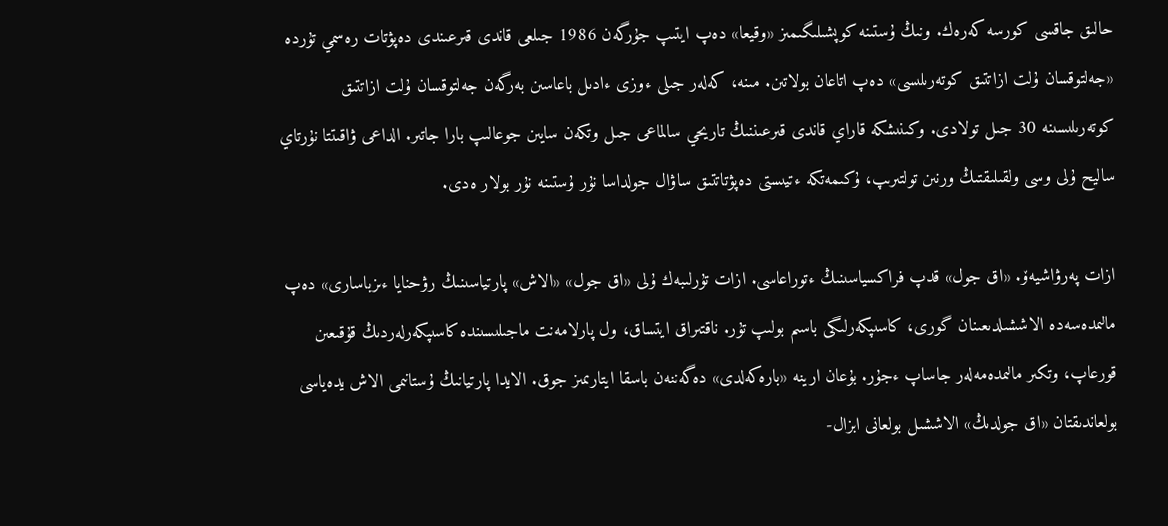حالىق جاقسى كورسە كەرەك. ونىڭ ۇستىنە كوپشىلىگىمىز «وقيعا» دەپ ايتىپ جۇرگەن 1986 جىلعى قاندى قىرعىندى دەپۋتات رەسمي تۇردە «جەلتوقسان ۇلت ازاتتىق كوتەرىلىسى» دەپ اتاعان بولاتىن. مىنە، كەلەر جىلى ءوزى ءادىل باعاسىن بەرگەن جەلتوقسان ۇلت ازاتتىق كوتەرىلىسىنە 30 جىل تولادى. وكىنىشكە قاراي قاندى قىرعىننىڭ تاريحي سالماعى جىل وتكەن سايىن جوعالىپ بارا جاتىر. الداعى ۋاقىتتا نۇرتاي ساليح ۇلى وسى ولقىلىقتىڭ ورنىن تولتىرىپ، ۇكىمەتكە ءتيىستى دەپۋتاتتىق ساۋال جولداسا نۇر ۇستىنە نۇر بولار ەدى.

ازات پەرۋاشيەۆ. «اق جول» قدپ فراكسياسىنىڭ ءتوراعاسى. ازات تۇرلىبەك ۇلى «اق جول» «الاش» پارتياسىنىڭ رۋحنايا ءىزباسارى» دەپ مالىمدەسەدە الاششىلدىعىنان گورى، كاسىپكەرلىگى باسىم بولىپ تۇر. ناقتىراق ايتساق، ول پارلامەنت ماجىلىسىندە كاسىپكەرلەردىڭ قۇقىعىن قورعاپ، وتكىر مالىمدەمەلەر جاساپ ءجۇر. بۇعان ارينە «بارەكەلدى» دەگەننەن باسقا ايتارىمىز جوق. الايدا پارتيانىڭ ۇستانىمى الاش يدەياسى بولعاندىقتان «اق جولدىڭ» الاششىل بولعانى ابزال-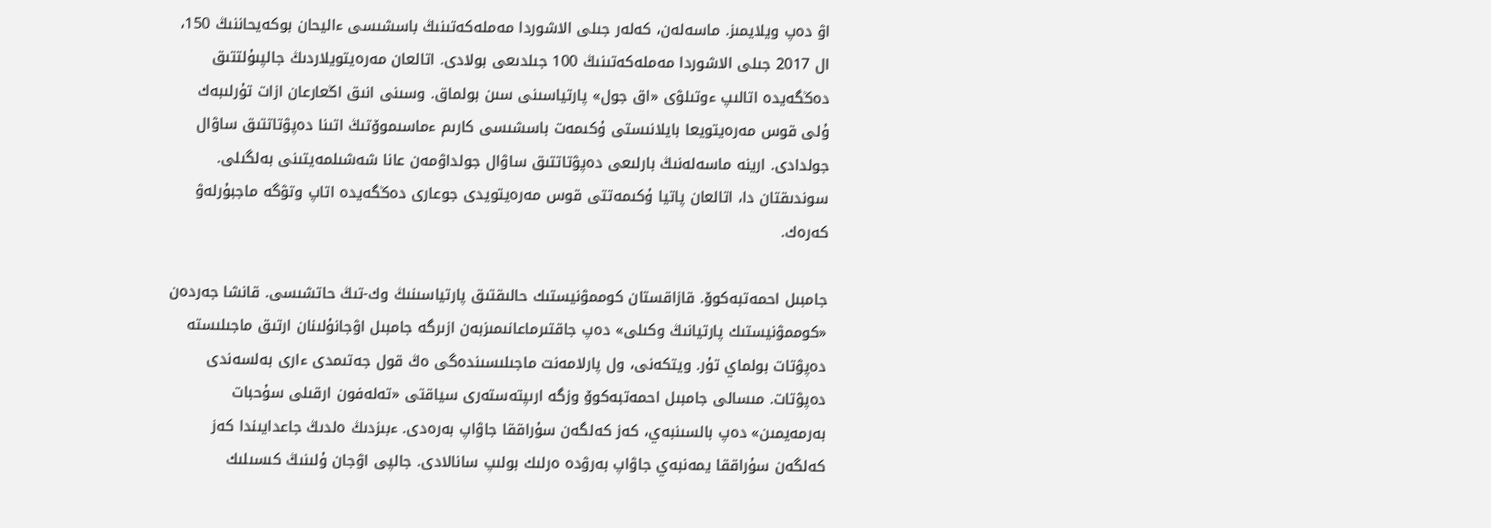اۋ دەپ ويلايمىز. ماسەلەن، كەلەر جىلى الاشوردا مەملەكەتىنىڭ باسشىسى ءاليحان بوكەيحاننىڭ 150، ال 2017 جىلى الاشوردا مەملەكەتىنىڭ 100 جىلدىعى بولادى. اتالعان مەرەيتويلاردىڭ جالپىۇلتتىق دەڭگەيدە اتالىپ ءوتىلۋى «اق جول» پارتياسىنى سىن بولماق. وسىنى انىق اڭعارعان ازات تۇرلىبەك ۇلى قوس مەرەيتويعا بايلانىستى ۇكىمەت باسشىسى كارىم ءماسىموۆتىڭ اتىنا دەپۋتاتتىق ساۋال جولدادى. ارينە ماسەلەنىڭ بارلىعى دەپۋتاتتىق ساۋال جولداۋمەن عانا شەشىلمەيتىنى بەلگىلى. سوندىقتان دا، اتالعان پاتيا ۇكىمەتتى قوس مەرەيتويدى جوعارى دەڭگەيدە اتاپ وتۋگە ماجبۇرلەۋ كەرەك.

جامبىل احمەتبەكوۆ. قازاقستان كوممۋنيستىك حالىقتىق پارتياسىنىڭ وك-تىڭ حاتشىسى. قانشا جەردەن «كوممۋنيستىك پارتيانىڭ وكىلى» دەپ جاقتىرماعانىمىزبەن ازىرگە جامبىل اۋجانۇلىنان ارتىق ماجىلىستە دەپۋتات بولماي تۇر. ويتكەنى، ول پارلامەنت ماجىلىسىندەگى ەڭ قول جەتىمدى ءارى بەلسەندى دەپۋتات. مىسالى جامبىل احمەتبەكوۆ وزگە ارىپتەستەرى سياقتى «تەلەفون ارقىلى سۇحبات بەرمەيمىن» دەپ بالسىنبەي، كەز كەلگەن سۇراققا جاۋاپ بەرەدى. ءبىزدىڭ ەلدىڭ جاعدايىندا كەز كەلگەن سۇراققا يمەنبەي جاۋاپ بەرۋدە ەرلىك بولىپ سانالادى. جالپى اۋجان ۇلىنىڭ كىسىلىك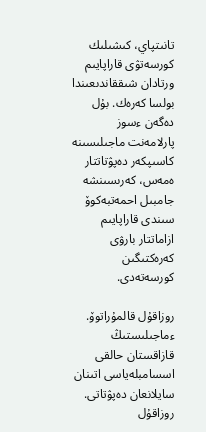تانىتپاي، كىشىلىك كورسەتۋى قاراپايىم ورتادان شىققاندىعىندا بولسا كەرەك. بۇل دەگەن ءسوز پارلامەنت ماجىلىسىنە كاسىپكەر دەپۋتاتتار ەمەس، كەرىسىنشە جامبىل احمەتبەكوۆ سىندى قاراپايىم ازاماتتار بارۋى كەرەكتىگىن كورسەتەدى.

روزاقۇل قالمۇراتوۆ. ءماجىلىستىڭ قازاقستان حالقى اسسامبلەياسى اتىنان سايلانعان دەپۋتاتى. روزاقۇل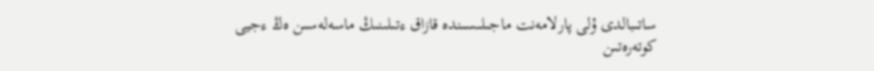ساتىبالدى ۇلى پارلامەنت ماجىلىسىندە قازاق ءتىلىنىڭ ماسەلەسىن ەڭ ءجيى كوتەرەتىن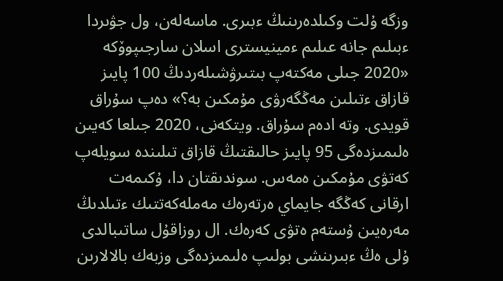وزگە ۇلت وكىلدەرىنىڭ ءبىرى. ماسەلەن، ول جۋىردا ءبىلىم جانە عىلىم ءمينيسترى اسلان سارجىپوۆكە «2020 جىلى مەكتەپ بىتىرۋشىلەردىڭ 100 پايىز قازاق ءتىلىن مەڭگەرۋى مۇمكىن بە؟» دەپ سۇراق قويدى. وتە ادەم سۇراق. ويتكەنى، 2020 جىلعا كەيىن ەلىمىزدەگى 95 پايىز حالىقتىڭ قازاق تىلىندە سويلەپ كەتۋى مۇمكىن ەمەس. سوندىقتان دا، ۇكىمەت ارقانى كەڭگە جايماي ەرتەرەك مەملەكەتتىك ءتىلدىڭ مەرەيىن ۇستەم ەتۋى كەرەك. ال روزاقۇل ساتىبالدى ۇلى ەڭ ءبىرىنشى بولىپ ەلىمىزدەگى وزبەك بالالارىن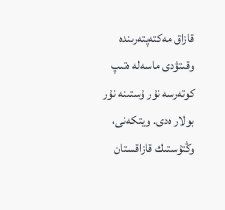قازاق مەكتەپتەرىندە وقىتۋدى ماسەلە ەتىپ كوتەرسە نۇر ۇستىنە نۇر بولار ەدى. ويتكەنى، وڭتۇستىك قازاقستان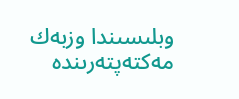وبلىسىندا وزبەك مەكتەپتەرىندە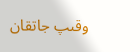وقىپ جاتقان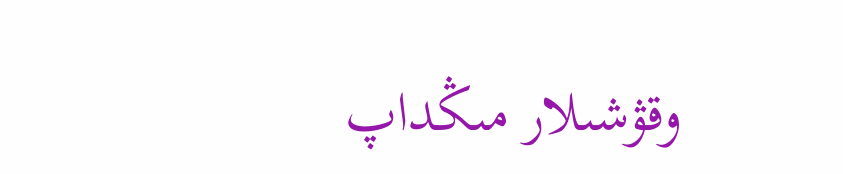وقۋشىلار مىڭداپ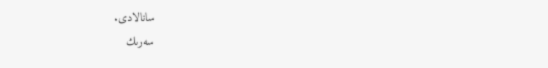سانالادى.
سەرىك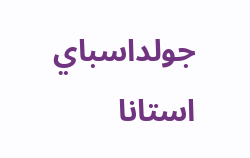جولداسباي
استانا